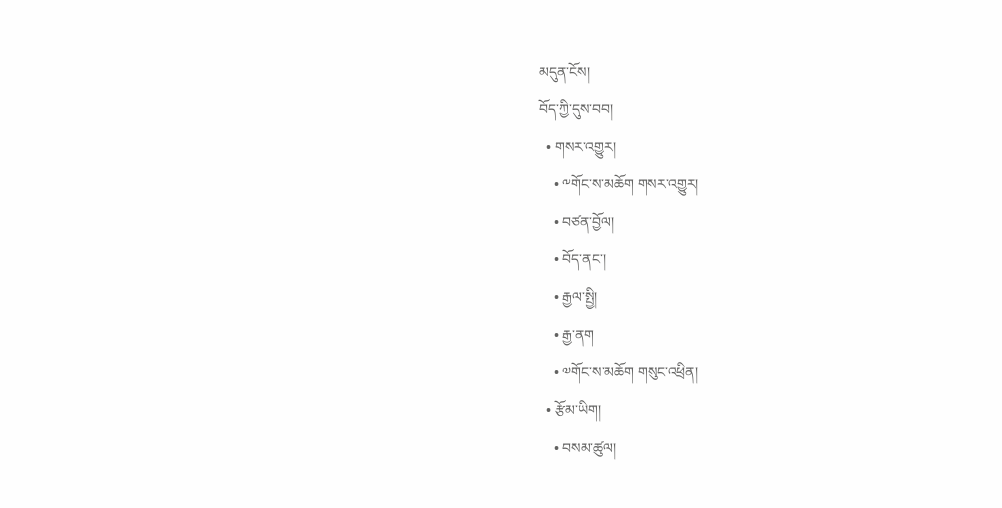མདུན་ངོས།
བོད་ཀྱི་དུས་བབ།
  • གསར་འགྱུར།
    • ༸གོང་ས་མཆོག གསར་འགྱུར།
    • བཙན་བྱོལ།
    • བོད་ནང་།
    • རྒྱལ་སྤྱི།
    • རྒྱ་ནག
    • ༧གོང་ས་མཆོག གསུང་འཕྲིན།
  • རྩོམ་ཡིག།
    • བསམ་ཚུལ།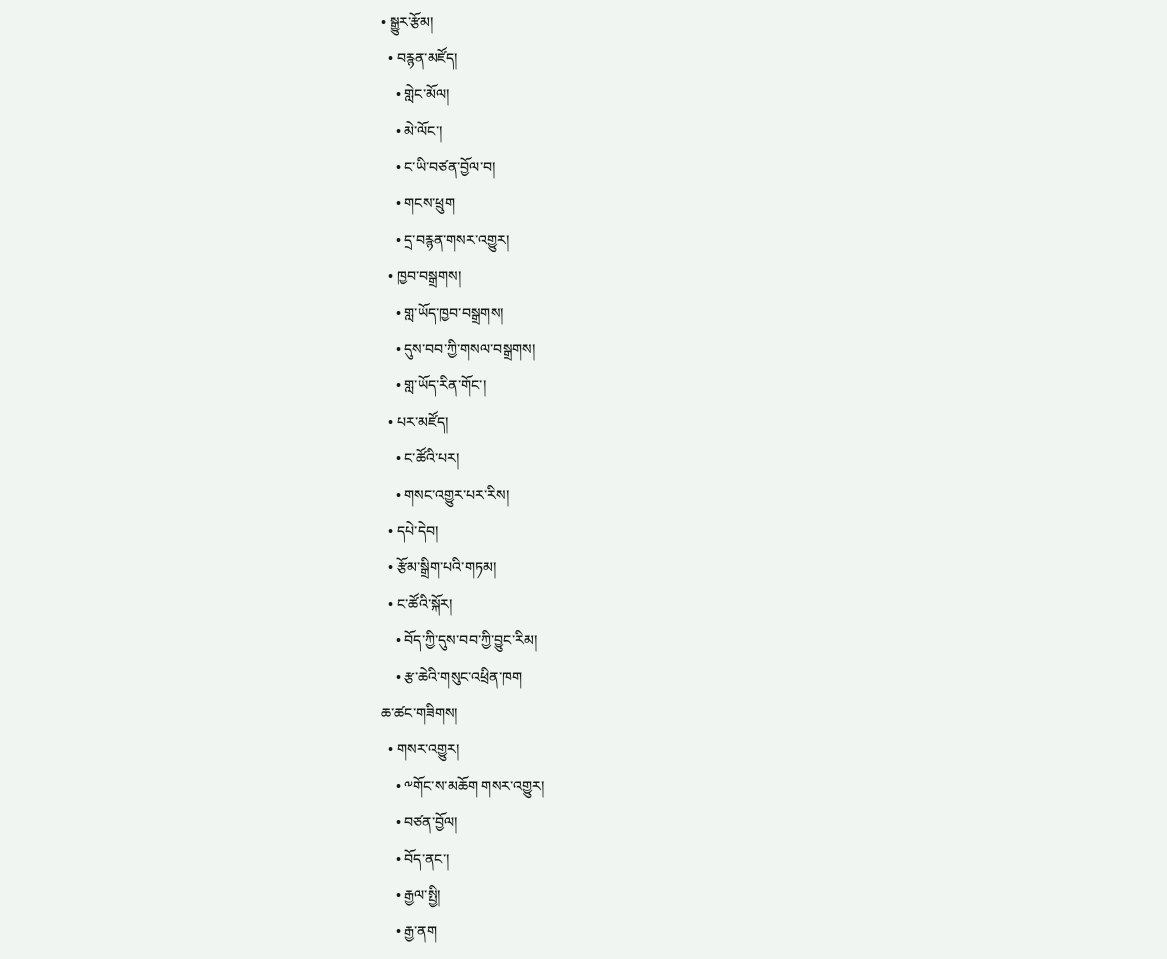• སྒྱུར་རྩོམ།
  • བརྙན་མཛོད།
    • གླེང་མོལ།
    • མེ་ལོང་།
    • ང་ཡི་བཙན་བྱོལ་བ།
    • གངས་ཕྲུག
    • དྲ་བརྙན་གསར་འགྱུར།
  • ཁྱབ་བསྒྲགས།
    • གླ་ཡོད་ཁྱབ་བསྒྲགས།
    • དུས་བབ་ཀྱི་གསལ་བསྒྲགས།
    • གླ་ཡོད་རིན་གོང་།
  • པར་མཛོད།
    • ང་ཚོའི་པར།
    • གསང་འགྱུར་པར་རིས།
  • དཔེ་དེབ།
  • རྩོམ་སྒྲིག་པའི་གཏམ།
  • ང་ཚོའི་སྐོར།
    • བོད་ཀྱི་དུས་བབ་ཀྱི་བྱུང་རིམ།
    • རྩ་ཆེའི་གསུང་འཕྲིན་ཁག
ཆ་ཚང་གཟིགས།
  • གསར་འགྱུར།
    • ༸གོང་ས་མཆོག གསར་འགྱུར།
    • བཙན་བྱོལ།
    • བོད་ནང་།
    • རྒྱལ་སྤྱི།
    • རྒྱ་ནག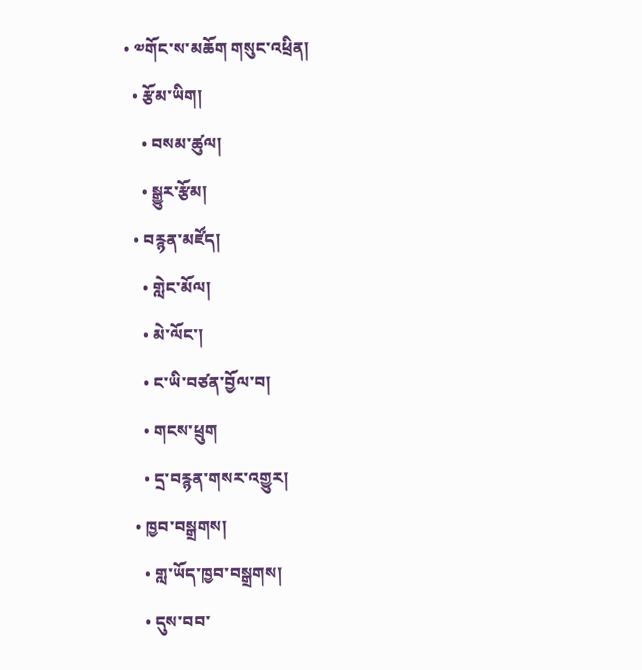• ༧གོང་ས་མཆོག གསུང་འཕྲིན།
  • རྩོམ་ཡིག།
    • བསམ་ཚུལ།
    • སྒྱུར་རྩོམ།
  • བརྙན་མཛོད།
    • གླེང་མོལ།
    • མེ་ལོང་།
    • ང་ཡི་བཙན་བྱོལ་བ།
    • གངས་ཕྲུག
    • དྲ་བརྙན་གསར་འགྱུར།
  • ཁྱབ་བསྒྲགས།
    • གླ་ཡོད་ཁྱབ་བསྒྲགས།
    • དུས་བབ་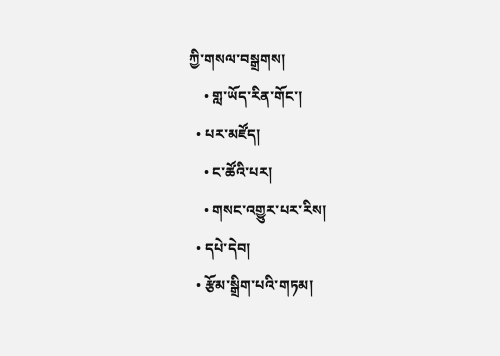ཀྱི་གསལ་བསྒྲགས།
    • གླ་ཡོད་རིན་གོང་།
  • པར་མཛོད།
    • ང་ཚོའི་པར།
    • གསང་འགྱུར་པར་རིས།
  • དཔེ་དེབ།
  • རྩོམ་སྒྲིག་པའི་གཏམ།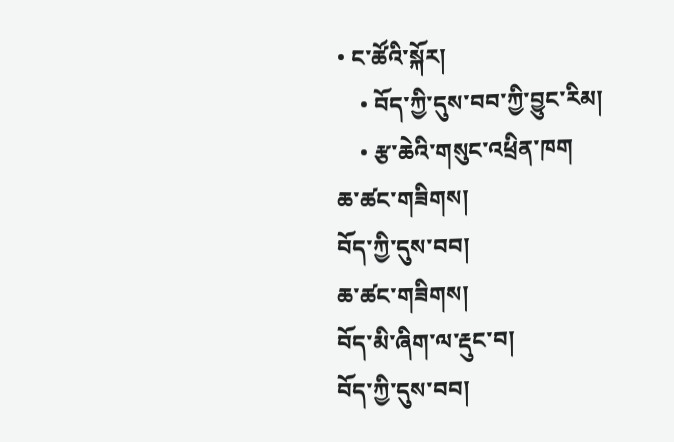• ང་ཚོའི་སྐོར།
    • བོད་ཀྱི་དུས་བབ་ཀྱི་བྱུང་རིམ།
    • རྩ་ཆེའི་གསུང་འཕྲིན་ཁག
ཆ་ཚང་གཟིགས།
བོད་ཀྱི་དུས་བབ།
ཆ་ཚང་གཟིགས།
བོད་མི་ཞིག་ལ་རྡུང་བ།
བོད་ཀྱི་དུས་བབ།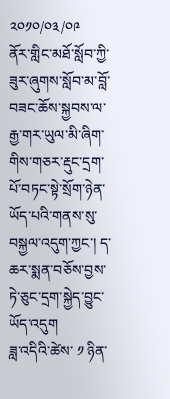༢༠༡༠/༠༣/༠༩
ནོར་གླིང་མཐོ་སློབ་ཀྱི་ཟུར་ཞུགས་སློབ་མ་བློ་བཟང་ཆོས་སྐྱབས་ལ་རྒྱ་གར་ཡུལ་མི་ཞིག་གིས་གཅར་རྡུང་དྲག་པོ་བཏང་སྟེ་སྲོག་ཉེན་ཡོད་པའི་གནས་སུ་བསྐྱལ་འདུག་ཀྱང་། ད་ཆར་སྨན་བཅོས་བྱས་ཏེ་ཅུང་དྲག་སྐྱེད་བྱུང་ཡོད་འདུག
ཟླ་འདིའི་ཚེས་ ༡ ཉིན་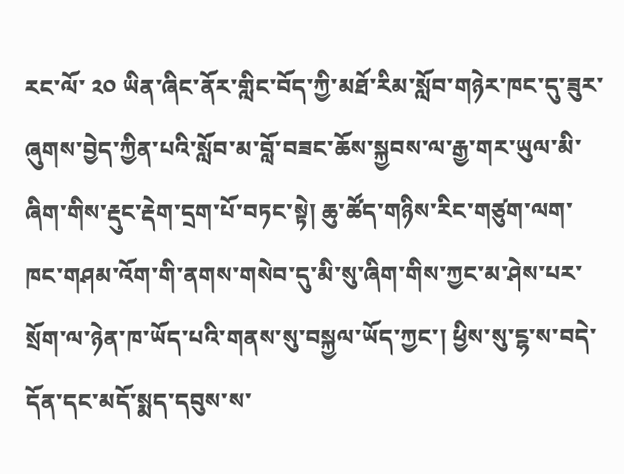རང་ལོ་ ༢༠ ཡིན་ཞིང་ནོར་གླིང་བོད་ཀྱི་མཐོ་རིམ་སློབ་གཉེར་ཁང་དུ་ཟུར་ཞུགས་བྱེད་ཀྱིན་པའི་སློབ་མ་བློ་བཟང་ཆོས་སྐྱབས་ལ་རྒྱ་གར་ཡུལ་མི་ཞིག་གིས་རྡུང་རྡེག་དྲག་པོ་བཏང་སྟེ། ཆུ་ཚོད་གཉིས་རིང་གཙུག་ལག་ཁང་གཤམ་འོག་གི་ནགས་གསེབ་དུ་མི་སུ་ཞིག་གིས་ཀྱང་མ་ཤེས་པར་སྲོག་ལ་ཉེན་ཁ་ཡོད་པའི་གནས་སུ་བསྐྱལ་ཡོད་ཀྱང་། ཕྱིས་སུ་ངྷ་ས་བདེ་དོན་དང་མདོ་སྨད་དབུས་ས་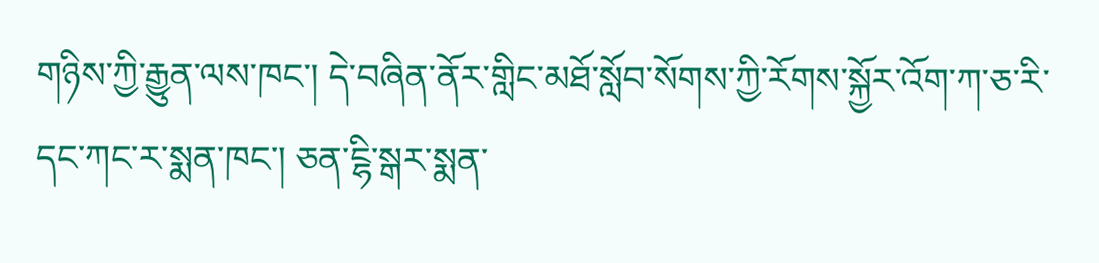གཉིས་ཀྱི་རྒྱུན་ལས་ཁང་། དེ་བཞིན་ནོར་གླིང་མཐོ་སློབ་སོགས་ཀྱི་རོགས་སྐྱོར་འོག་ཀ་ཅ་རི་དང་ཀང་ར་སྨན་ཁང་། ཅན་ངྷི་སྒར་སྨན་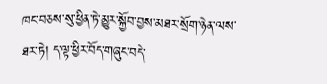ཁང་བཅས་སུ་ཕྱིན་ཏེ་མྱུར་སྐྱོབ་བྱས་མཐར་སྲོག་ཉེན་ལས་ཐར་ཏེ། ད་ལྟ་ཕྱིར་བོད་གཞུང་བདེ་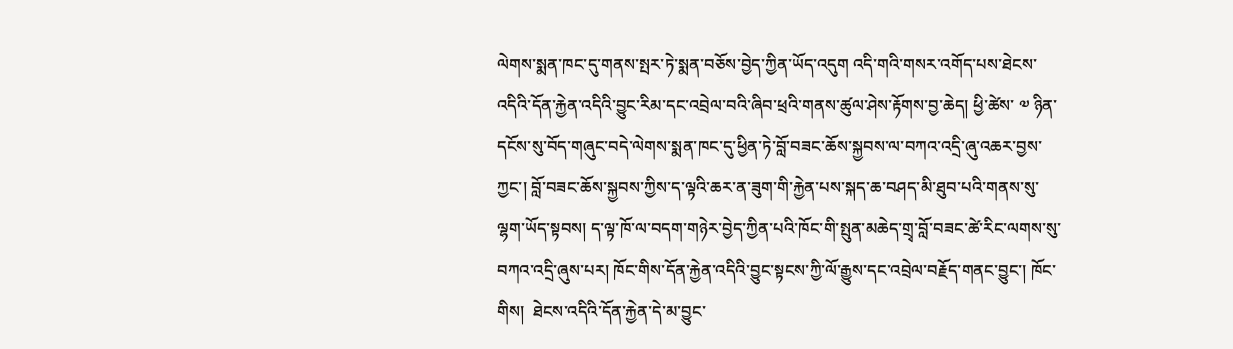ལེགས་སྨན་ཁང་དུ་གནས་སྤར་ཏེ་སྨན་བཅོས་བྱེད་ཀྱིན་ཡོད་འདུག འདི་གའི་གསར་འགོད་པས་ཐེངས་འདིའི་དོན་རྐྱེན་འདིའི་བྱུང་རིམ་དང་འབྲེལ་བའི་ཞིབ་ཕྲའི་གནས་ཚུལ་ཤེས་རྟོགས་བྱ་ཆེད། ཕྱི་ཚེས་ ༧ ཉིན་དངོས་སུ་བོད་གཞུང་བདེ་ལེགས་སྨན་ཁང་དུ་ཕྱིན་ཏེ་བློ་བཟང་ཆོས་སྐྱབས་ལ་བཀའ་འདྲི་ཞུ་འཆར་བྱས་ཀྱང་། བློ་བཟང་ཆོས་སྐྱབས་ཀྱིས་ད་ལྟའི་ཆར་ན་ཟུག་གི་རྐྱེན་པས་སྐད་ཆ་བཤད་མི་ཐུབ་པའི་གནས་སུ་ལྷག་ཡོད་སྟབས། ད་ལྟ་ཁོ་ལ་བདག་གཉེར་བྱེད་ཀྱིན་པའི་ཁོང་གི་སྤུན་མཆེད་གྲྭ་བློ་བཟང་ཚེ་རིང་ལགས་སུ་བཀའ་འདྲི་ཞུས་པར། ཁོང་གིས་དོན་རྐྱེན་འདིའི་བྱུང་སྟངས་ཀྱི་ལོ་རྒྱུས་དང་འབྲེལ་བརྗོད་གནང་བྱུང་། ཁོང་གིས།  ཐེངས་འདིའི་དོན་རྐྱེན་དེ་མ་བྱུང་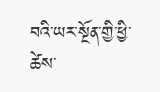བའི་ཡར་སྔོན་གྱི་ཕྱི་ཚེས་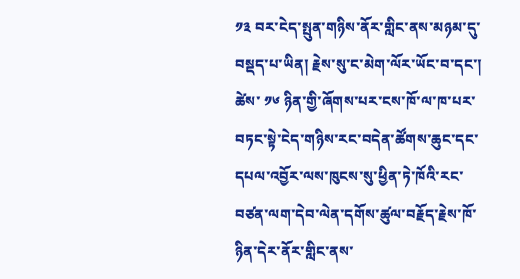༡༣ བར་ངེད་སྤུན་གཉིས་ནོར་གླིང་ནས་མཉམ་དུ་བསྡད་པ་ཡིན། རྗེས་སུ་ང་མེག་ལོར་ཡོང་བ་དང་། ཚེས་ ༡༦ ཉིན་གྱི་ཞོགས་པར་ངས་ཁོ་ལ་ཁ་པར་བཏང་སྟེ་ངེད་གཉིས་རང་བདེན་ཚོགས་ཆུང་དང་དཔལ་འབྱོར་ལས་ཁུངས་སུ་ཕྱིན་ཏེ་ཁོའི་རང་བཙན་ལག་དེབ་ལེན་དགོས་ཚུལ་བརྗོད་རྗེས་ཁོ་ཉིན་དེར་ནོར་གླིང་ནས་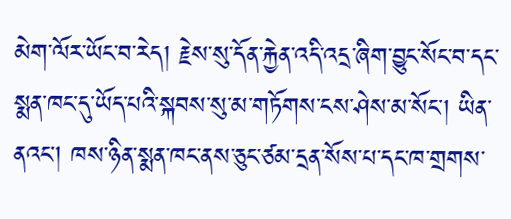མེག་ལོར་ཡོང་བ་རེད། རྗེས་སུ་དོན་རྐྱེན་འདི་འདྲ་ཞིག་བྱུང་སོང་བ་དང་སྨན་ཁང་དུ་ཡོད་པའི་སྐབས་སུ་མ་གཏོགས་ངས་ཤེས་མ་སོང་། ཡིན་ནའང། ཁས་ཉིན་སྨན་ཁང་ནས་ཅུང་ཙམ་དྲན་སོས་པ་དང་ཁ་གྲགས་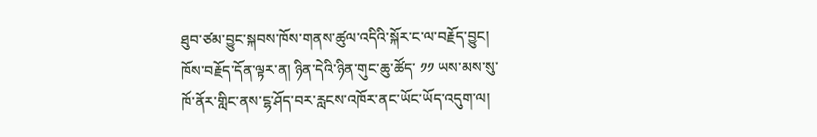ཐུབ་ཙམ་བྱུང་སྐབས་ཁོས་གནས་ཚུལ་འདིའི་སྐོར་ང་ལ་བརྗོད་བྱུང།  ཁོས་བརྗོད་དོན་ལྟར་ན། ཉིན་དེའི་ཉིན་གུང་ཆུ་ཚོད་ ༡༡ ཡས་མས་སུ་ཁོ་ནོར་གླིང་ནས་ངྷ་ཤོད་བར་རླངས་འཁོར་ནང་ཡོང་ཡོད་འདུག་ལ།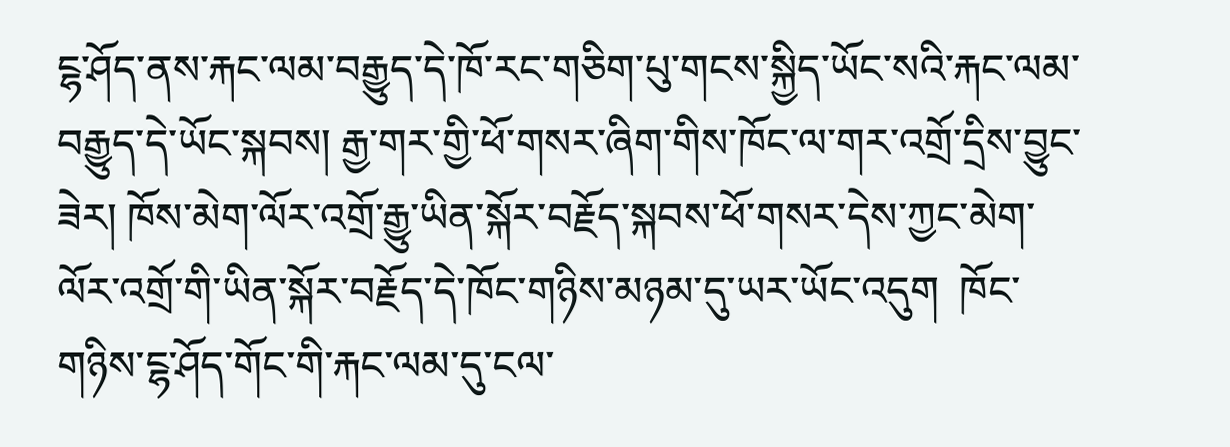ངྷ་ཤོད་ནས་རྐང་ལམ་བརྒྱུད་དེ་ཁོ་རང་གཅིག་པུ་གངས་སྐྱིད་ཡོང་སའི་རྐང་ལམ་བརྒྱུད་དེ་ཡོང་སྐབས། རྒྱ་གར་གྱི་ཕོ་གསར་ཞིག་གིས་ཁོང་ལ་གར་འགྲོ་དྲིས་བྱུང་ཟེར། ཁོས་མེག་ལོར་འགྲོ་རྒྱུ་ཡིན་སྐོར་བརྗོད་སྐབས་ཕོ་གསར་དེས་ཀྱང་མེག་ལོར་འགྲོ་གི་ཡིན་སྐོར་བརྗོད་དེ་ཁོང་གཉིས་མཉམ་དུ་ཡར་ཡོང་འདུག  ཁོང་གཉིས་ངྷ་ཤོད་གོང་གི་རྐང་ལམ་དུ་ངལ་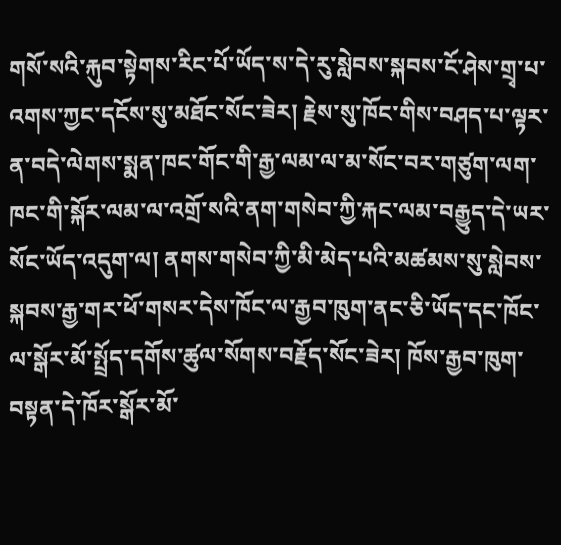གསོ་སའི་རྐུབ་སྟེགས་རིང་པོ་ཡོད་ས་དེ་རུ་སླེབས་སྐབས་ངོ་ཤེས་གྲྭ་པ་འགས་ཀྱང་དངོས་སུ་མཐོང་སོང་ཟེར། རྗེས་སུ་ཁོང་གིས་བཤད་པ་ལྟར་ན་བདེ་ལེགས་སྨན་ཁང་གོང་གི་རྒྱ་ལམ་ལ་མ་སོང་བར་གཙུག་ལག་ཁང་གི་སྐོར་ལམ་ལ་འགྲོ་སའི་ནག་གསེབ་ཀྱི་རྐང་ལམ་བརྒྱུད་དེ་ཡར་སོང་ཡོད་འདུག་ལ། ནགས་གསེབ་ཀྱི་མི་མེད་པའི་མཚམས་སུ་སླེབས་སྐབས་རྒྱ་གར་ཕོ་གསར་དེས་ཁོང་ལ་རྒྱབ་ཁུག་ནང་ཅི་ཡོད་དང་ཁོང་ལ་སྒོར་མོ་སྤྲོད་དགོས་ཚུལ་སོགས་བརྗོད་སོང་ཟེར། ཁོས་རྒྱབ་ཁུག་བསྟན་དེ་ཁོར་སྒོར་མོ་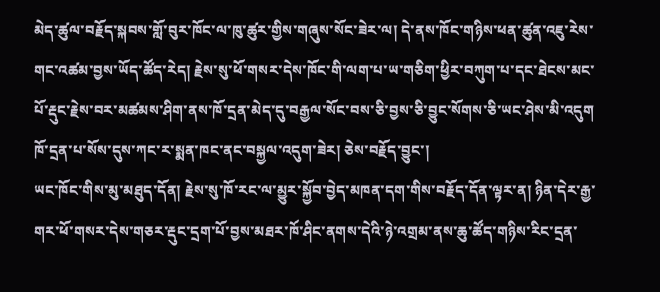མེད་ཚུལ་བརྗོད་སྐབས་གློ་བུར་ཁོང་ལ་ཁུ་ཚུར་གྱིས་གཞུས་སོང་ཟེར་ལ། དེ་ནས་ཁོང་གཉིས་ཕན་ཚུན་འཇུ་རེས་གང་འཚམ་བྱས་ཡོད་ཚོད་རེད། རྗེས་སུ་ཕོ་གསར་དེས་ཁོང་གི་ལག་པ་ཡ་གཅིག་ཕྱིར་བཀུག་པ་དང་ཐེངས་མང་པོ་རྡུང་རྗེས་བར་མཚམས་ཤིག་ནས་ཁོ་དྲན་མེད་དུ་བརྒྱལ་སོང་བས་ཅི་བྱས་ཅི་བྱུང་སོགས་ཅི་ཡང་ཤེས་མི་འདུག  ཁོ་དྲན་པ་སོས་དུས་ཀང་ར་སྨན་ཁང་ནང་བསྐྱལ་འདུག་ཟེར། ཅེས་བརྗོད་བྱུང་།
ཡང་ཁོང་གིས་མུ་མཐུད་དོན། རྗེས་སུ་ཁོ་རང་ལ་མྱུར་སྐྱོབ་བྱེད་མཁན་དག་གིས་བརྗོད་དོན་ལྟར་ན། ཉིན་དེར་རྒྱ་གར་ཕོ་གསར་དེས་གཅར་རྡུང་དྲག་པོ་བྱས་མཐར་ཁོ་ཤིང་ནགས་དེའི་ཉེ་འགྲམ་ནས་ཆུ་ཚོད་གཉིས་རིང་དྲན་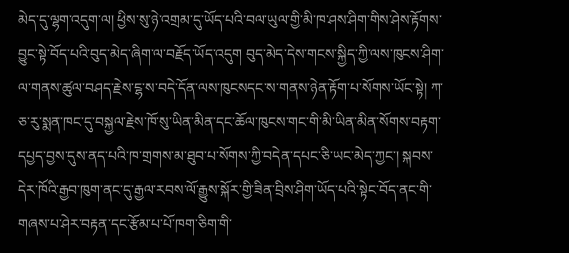མེད་དུ་ལྷག་འདུག་ལ། ཕྱིས་སུ་ཉེ་འགྲམ་དུ་ཡོད་པའི་བལ་ཡུལ་གྱི་མི་ཁ་ཤས་ཤིག་གིས་ཤེས་རྟོགས་བྱུང་སྟེ་བོད་པའི་བུད་མེད་ཞིག་ལ་བརྗོད་ཡོད་འདུག བུད་མེད་དེས་གངས་སྐྱིད་ཀྱི་ལས་ཁུངས་ཤིག་ལ་གནས་ཚུལ་བཤད་རྗེས་ངྷ་ས་བདེ་དོན་ལས་ཁུངསདང་ས་གནས་ཉེན་རྟོག་པ་སོགས་ཡོང་སྟེ། ཀ་ཅ་རུ་སྨན་ཁང་དུ་བསྐྱལ་རྗེས་ཁོ་སུ་ཡིན་མིན་དང་ཆོལ་ཁུངས་གང་གི་མི་ཡིན་མིན་སོགས་བརྟག་དཔྱད་བྱས་དུས་ནད་པའི་ཁ་གྲགས་མ་ཐུབ་པ་སོགས་ཀྱི་བདེན་དཔང་ཅི་ཡང་མེད་ཀྱང་། སྐབས་དེར་ཁོའི་རྒྱབ་ཁུག་ནང་དུ་རྒྱལ་རབས་ལོ་རྒྱུས་སྐོར་གྱི་ཟིན་བྲིས་ཤིག་ཡོད་པའི་སྟེང་བོད་ནང་གི་གཞས་པ་ཤེར་བརྟན་དང་རྩོམ་པ་པོ་ཁག་ཅིག་གི་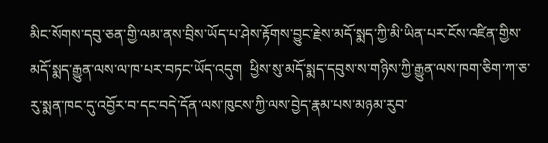མིང་སོགས་དབུ་ཅན་གྱི་ལམ་ནས་བྲིས་ཡོད་པ་ཤེས་རྟོགས་བྱུང་རྗེས་མདོ་སྨད་ཀྱི་མི་ཡིན་པར་ངོས་འཛིན་གྱིས་མདོ་སྨད་རྒྱུན་ལས་ལ་ཁ་པར་བཏང་ཡོད་འདུག  ཕྱིས་སུ་མདོ་སྨད་དབུས་ས་གཉིས་ཀྱི་རྒྱུན་ལས་ཁག་ཅིག་ཀ་ཅ་རུ་སྨན་ཁང་དུ་འབྱོར་བ་དང་བདེ་དོན་ལས་ཁུངས་ཀྱི་ལས་བྱེད་རྣམ་པས་མཉམ་རུབ་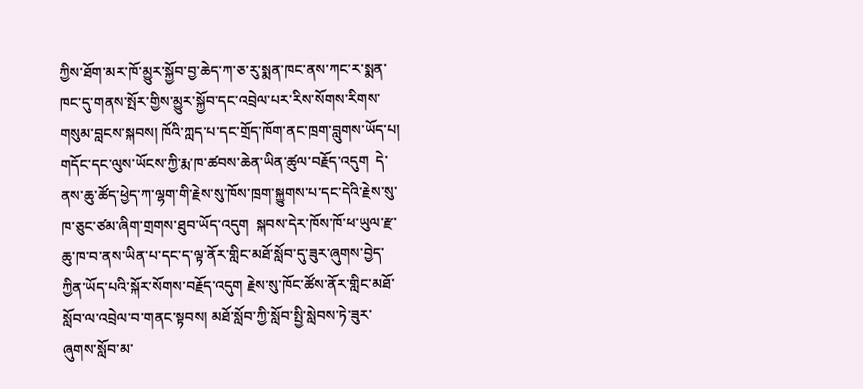ཀྱིས་ཐོག་མར་ཁོ་མྱུར་སྐྱོབ་བྱ་ཆེད་ཀ་ཅ་རུ་སྨན་ཁང་ནས་ཀང་ར་སྨན་ཁང་དུ་གནས་སྤོར་གྱིས་མྱུར་སྐྱོབ་དང་འབྲེལ་པར་རིས་སོགས་རིགས་གསུམ་བླངས་སྐབས། ཁོའི་ཀླད་པ་དང་གྲོད་ཁོག་ནང་ཁྲག་བླུགས་ཡོད་པ། གདོང་དང་ལུས་ཡོངས་ཀྱི་རྨ་ཁ་ཚབས་ཆེན་ཡིན་ཚུལ་བརྗོད་འདུག  དེ་ནས་ཆུ་ཚོད་ཕྱེད་ཀ་ལྷག་གི་རྗེས་སུ་ཁོས་ཁྲག་སྐྱུགས་པ་དང་དེའི་རྗེས་སུ་ཁ་ཅུང་ཙམ་ཞིག་གྲགས་ཐུབ་ཡོད་འདུག  སྐབས་དེར་ཁོས་ཁོ་ཕ་ཡུལ་རྫ་ཆུ་ཁ་བ་ནས་ཡིན་པ་དང་ད་ལྟ་ནོར་གླིང་མཐོ་སློབ་དུ་ཟུར་ཞུགས་བྱེད་ཀྱིན་ཡོད་པའི་སྐོར་སོགས་བརྗོད་འདུག རྗེས་སུ་ཁོང་ཚོས་ནོར་གླིང་མཐོ་སློབ་ལ་འབྲེལ་བ་གནང་སྟབས། མཐོ་སློབ་ཀྱི་སློབ་སྤྱི་སླེབས་ཏེ་ཟུར་ཞུགས་སློབ་མ་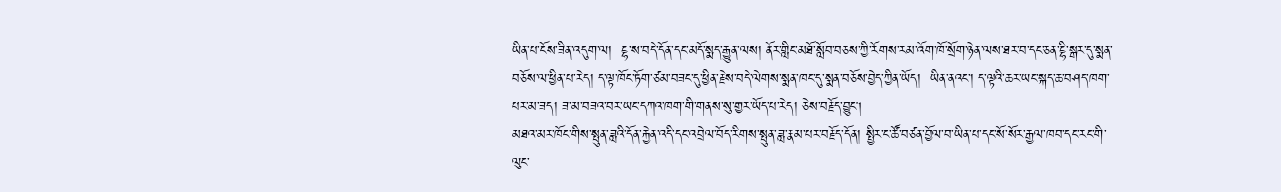ཡིན་པ་ངོས་ཟིན་འདུག་ལ།  ངྷ་ས་བདེ་དོན་དང་མདོ་སྨད་རྒྱུན་ལས། ནོར་གླིང་མཐོ་སློབ་བཅས་ཀྱི་རོགས་རམ་འོག་ཁོ་སྲོག་ཉེན་ལས་ཐར་བ་དང་ཅན་ངྷི་སྒར་དུ་སྨན་བཅོས་ལ་ཕྱིན་པ་རེད། ད་ལྟ་ཁོང་ཏོག་ཙམ་བཟང་དུ་ཕྱིན་རྗེས་བདེ་ལེགས་སྨན་ཁང་དུ་སྨན་བཅོས་བྱེད་ཀྱིན་ཡོད།  ཡིན་ནའང་། ད་ལྟའི་ཆར་ཡང་སྐད་ཆ་བཤད་ཁག་པར་མ་ཟད། ཟ་མ་བཟའ་བར་ཡང་དཀའ་ཁག་གི་གནས་སུ་གྱར་ཡོད་པ་རེད། ཅེས་བརྗོད་བྱུང།
མཐའ་མར་ཁོང་གིས་སྤུན་ཟླའི་དོན་རྐྱེན་འདི་དང་འབྲེལ་བོད་རིགས་སྤུན་ཟླ་རྣམ་པར་བརྗོད་དོན། སྤྱིར་ང་ཚོ་བཙན་བྱོལ་བ་ཡིན་པ་དང་སོ་སོར་རྒྱལ་ཁབ་དང་རང་གི་ལུང་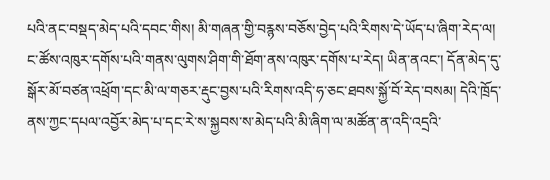པའི་ནང་བསྡད་མེད་པའི་དབང་གིས། མི་གཞན་གྱི་བརྙས་བཅོས་བྱེད་པའི་རིགས་དེ་ཡོད་པ་ཞིག་རེད་ལ། ང་ཚོས་འཁུར་དགོས་པའི་གནས་ལུགས་ཤིག་གི་ཐོག་ནས་འཁུར་དགོས་པ་རེད། ཡིན་ནའང་། དོན་མེད་དུ་སྒོར་མོ་བཙན་འཕྲོག་དང་མི་ལ་གཅར་རྡུང་བྱས་པའི་རིགས་འདི་ཧ་ཅང་ཐབས་སྐྱོ་བོ་རེད་བསམ། དེའི་ཁྲོད་ནས་ཀྱང་དཔལ་འབྱོར་མེད་པ་དང་རེ་ས་སྐྱབས་ས་མེད་པའི་མི་ཞིག་ལ་མཚོན་ན་འདི་འདྲའི་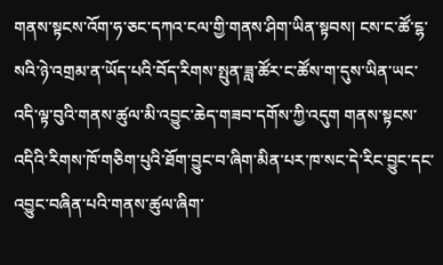གནས་སྟངས་འོག་ཧ་ཅང་དཀའ་ངལ་གྱི་གནས་ཤིག་ཡིན་སྟབས། ངས་ང་ཚོ་ངྷ་སའི་ཉེ་འགྲམ་ན་ཡོད་པའི་བོད་རིགས་སྤུན་ཟླ་ཚོར་ང་ཚོས་ག་དུས་ཡིན་ཡང་འདི་ལྟ་བུའི་གནས་ཚུལ་མི་འབྱུང་ཆེད་གཟབ་དགོས་ཀྱི་འདུག གནས་སྟངས་འདིའི་རིགས་ཁོ་གཅིག་པུའི་ཐོག་བྱུང་བ་ཞིག་མིན་པར་ཁ་སང་དེ་རིང་བྱུང་དང་འབྱུང་བཞིན་པའི་གནས་ཚུལ་ཞིག་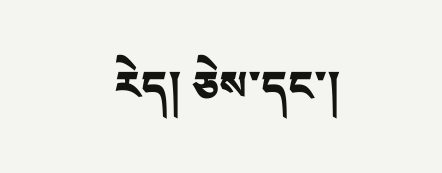རེད། ཅེས་དང་།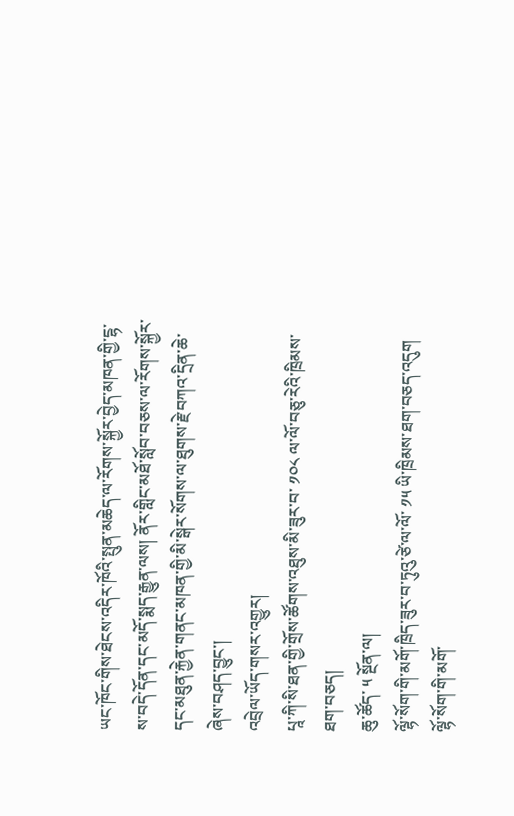ཡང་ཁོང་གིས་ཐེངས་འདིར་ཁོའི་སྤུན་མཆེད་ལ་རོགས་སྐྱོར་བྱེད་མཁན་གྱི་ངྷ་ས་བདེ་དོན་དང་མདོ་སྨད་རྒྱུན་ལས། ནོར་གླིང་མཐོ་སློབ་བཅས་ལ་རོགས་སྐྱོར་དང་མཐུན་རྐྱེན་གནང་མཁན་གྱི་མི་སྒེར་སོགས་ལ་ཐུགས་རྗེ་བཀའ་དྲིན་ཆེ་ཞེས་བཤད་བྱུང་།
འབྲེལ་ཡོད་གསར་འགྱུར།
པཱ་ཀི་སི་ཐན་གྱི་གྲོས་ཚོགས་འཐུས་མི་ཟུར་བ་ ༡༠༨ ལ་ལོ་བཅུ་རེའི་ཁྲིམས་ཐག་བཅད།
ཆུ་ཚོད་ ༥ སྔོན་ལ།
ལྷོ་སོག་གི་མགོ་ཁྲིད་ཟུར་བ་ཏུའུ་ཙེ་ལ་ལོ་ ༡༥ ཡི་ཁྲིམས་ཐག་བཅད་འདུག
ལྷོ་སོག་གི་མགོ་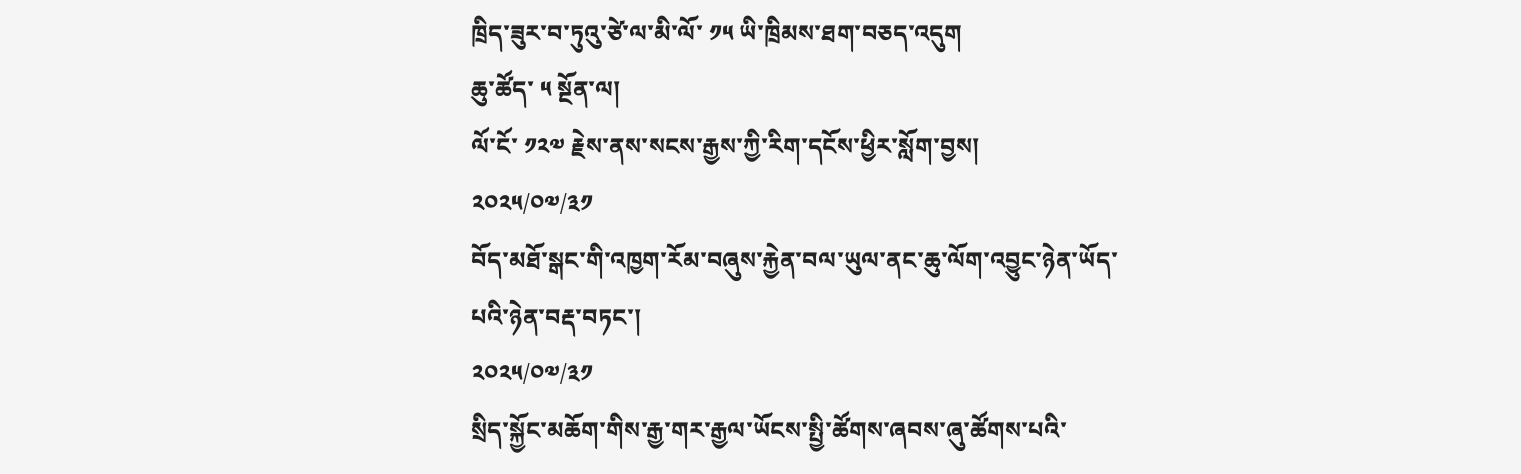ཁྲིད་ཟུར་བ་ཏུའུ་ཙེ་ལ་མི་ལོ་ ༡༥ ཡི་ཁྲིམས་ཐག་བཅད་འདུག
ཆུ་ཚོད་ ༥ སྔོན་ལ།
ལོ་ངོ་ ༡༢༧ རྗེས་ནས་སངས་རྒྱས་ཀྱི་རིག་དངོས་ཕྱིར་སློག་བྱས།
༢༠༢༥/༠༧/༣༡
བོད་མཐོ་སྒང་གི་འཁྱག་རོམ་བཞུས་རྐྱེན་བལ་ཡུལ་ནང་ཆུ་ལོག་འབྱུང་ཉེན་ཡོད་པའི་ཉེན་བརྡ་བཏང་།
༢༠༢༥/༠༧/༣༡
སྲིད་སྐྱོང་མཆོག་གིས་རྒྱ་གར་རྒྱལ་ཡོངས་སྤྱི་ཚོགས་ཞབས་ཞུ་ཚོགས་པའི་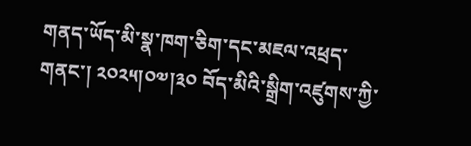གནད་ཡོད་མི་སྣ་ཁག་ཅིག་དང་མཇལ་འཕྲད་གནང་། ༢༠༢༥།༠༧།༣༠ བོད་མིའི་སྒྲིག་འཛུགས་ཀྱི་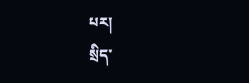པར།
སྲིད་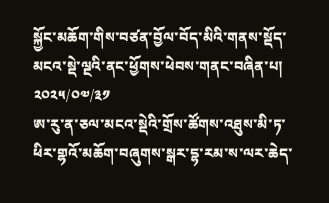སྐྱོང་མཆོག་གིས་བཙན་བྱོལ་བོད་མིའི་གནས་སྡོད་མངའ་སྡེ་ལྔའི་ནང་ཕྱོགས་ཕེབས་གནང་བཞིན་པ།
༢༠༢༥/༠༧/༣༡
ཨ་རུ་ན་ཅལ་མངའ་སྡེའི་གྲོས་ཚོགས་འཐུས་མི་ཏ་ཕིར་གྷའོ་མཆོག་བཞུགས་སྒར་དྷ་རམ་ས་ལར་ཆེད་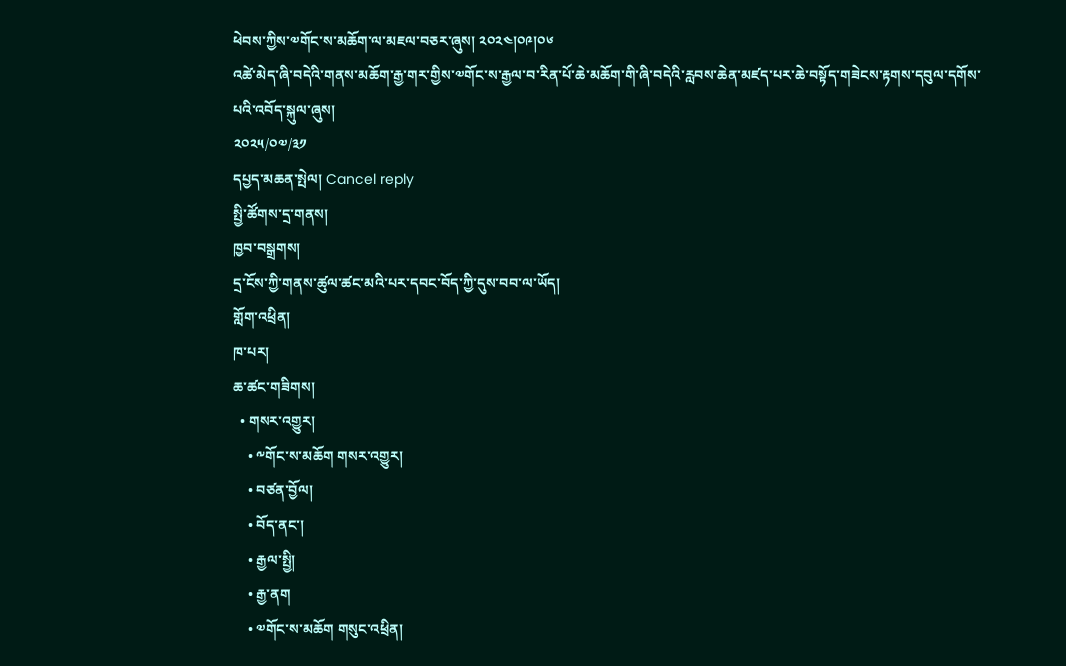ཕེབས་ཀྱིས་༧གོང་ས་མཆོག་ལ་མཇལ་བཅར་ཞུས། ༢༠༢༤།༠༩།༠༦
འཚེ་མེད་ཞི་བདེའི་གནས་མཆོག་རྒྱ་གར་གྱིས་༧གོང་ས་རྒྱལ་བ་རིན་པོ་ཆེ་མཆོག་གི་ཞི་བདེའི་རླབས་ཆེན་མཛད་པར་ཆེ་བསྟོད་གཟེངས་རྟགས་དབུལ་དགོས་པའི་འབོད་སྐུལ་ཞུས།
༢༠༢༥/༠༧/༣༡
དཔྱད་མཆན་སྤེལ། Cancel reply
སྤྱི་ཚོགས་དྲ་གནས།
ཁྱབ་བསྒྲགས།
དྲ་ངོས་ཀྱི་གནས་ཚུལ་ཚང་མའི་པར་དབང་བོད་ཀྱི་དུས་བབ་ལ་ཡོད།
གློག་འཕྲིན།
ཁ་པར།
ཆ་ཚང་གཟིགས།
  • གསར་འགྱུར།
    • ༸གོང་ས་མཆོག གསར་འགྱུར།
    • བཙན་བྱོལ།
    • བོད་ནང་།
    • རྒྱལ་སྤྱི།
    • རྒྱ་ནག
    • ༧གོང་ས་མཆོག གསུང་འཕྲིན།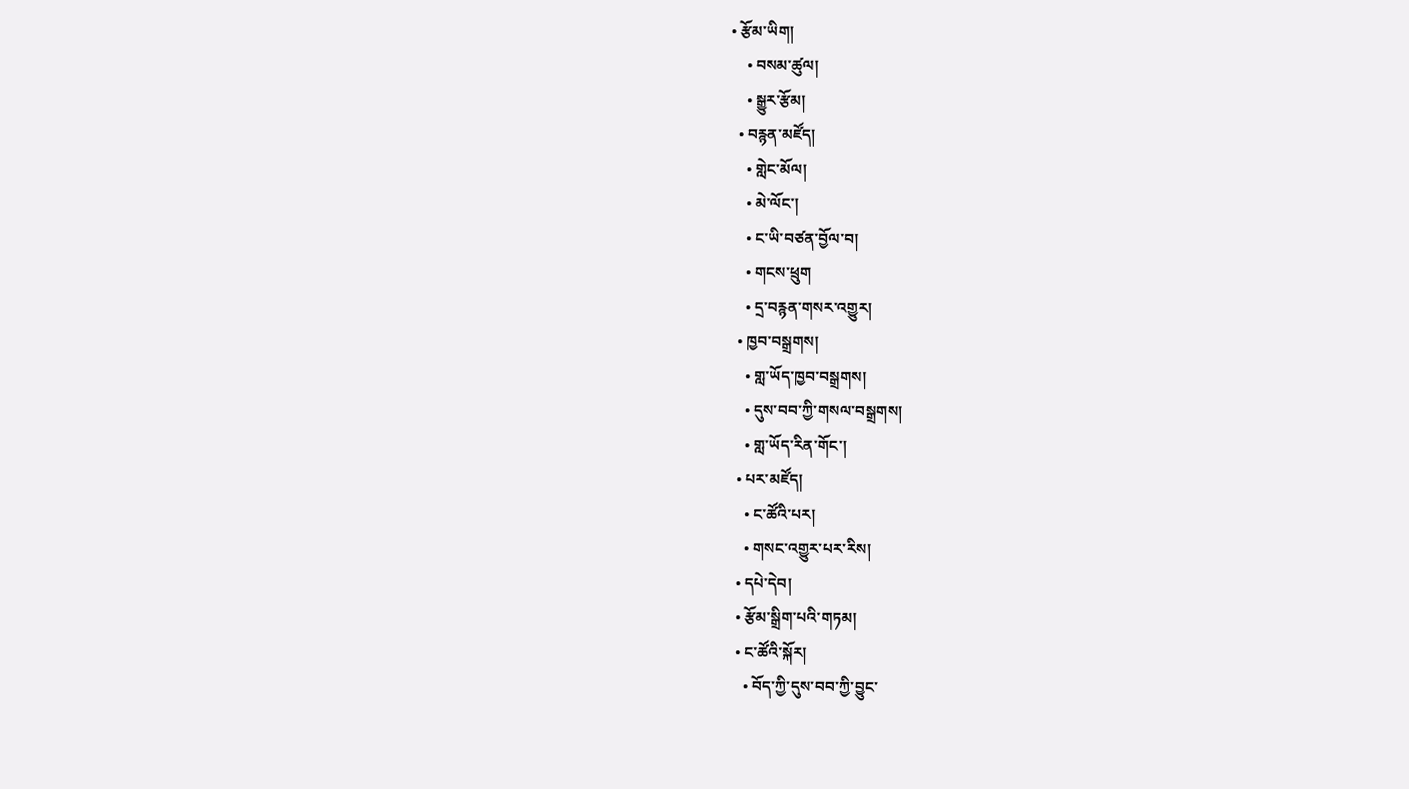• རྩོམ་ཡིག།
    • བསམ་ཚུལ།
    • སྒྱུར་རྩོམ།
  • བརྙན་མཛོད།
    • གླེང་མོལ།
    • མེ་ལོང་།
    • ང་ཡི་བཙན་བྱོལ་བ།
    • གངས་ཕྲུག
    • དྲ་བརྙན་གསར་འགྱུར།
  • ཁྱབ་བསྒྲགས།
    • གླ་ཡོད་ཁྱབ་བསྒྲགས།
    • དུས་བབ་ཀྱི་གསལ་བསྒྲགས།
    • གླ་ཡོད་རིན་གོང་།
  • པར་མཛོད།
    • ང་ཚོའི་པར།
    • གསང་འགྱུར་པར་རིས།
  • དཔེ་དེབ།
  • རྩོམ་སྒྲིག་པའི་གཏམ།
  • ང་ཚོའི་སྐོར།
    • བོད་ཀྱི་དུས་བབ་ཀྱི་བྱུང་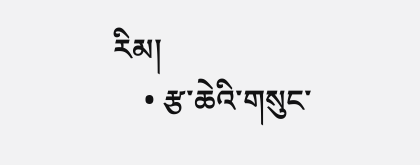རིམ།
    • རྩ་ཆེའི་གསུང་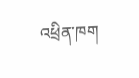འཕྲིན་ཁག